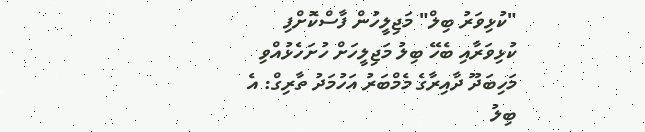"ކުޅިވަރު ބިލް" މަޖިލީހުން ފާސްކޮށްފި
ކުޅިވަރާއި ބެހޭ ބިލު މަޖިލީހަށް ހުށަހެޅުއްވި މަހިބަދޫ ދާއިރާގެ މެމްބަރު އަހުމަދު ތާރިގް: އެ ބިލު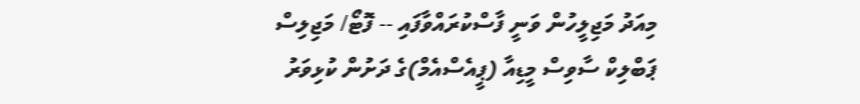މިއަދު މަޖިލީހުން ވަނީ ފާސްކުރައްވާފައި -- ފޮޓޯ/ މަޖިލިސް
ޕަބްލިކް ސާވިސް މީޑިއާ (ޕީއެސްއެމް)ގެ ދަށުން ކުޅިވަރު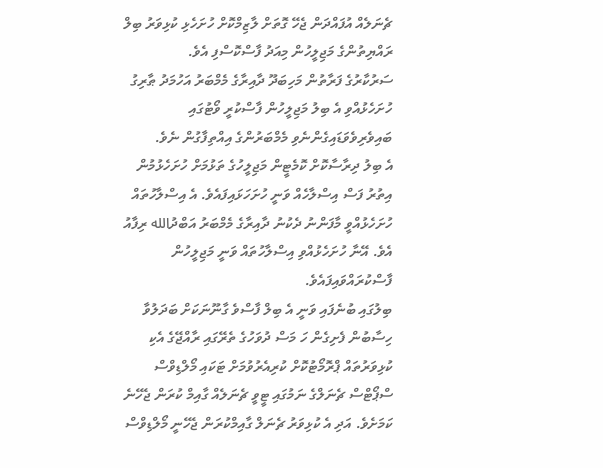ޗެނަލެއް އުފައްދަން ޖެހޭ ގޮތަށް ލާޒިމްކޮށް ހުށަހެޅި ކުޅިވަރު ބިލް ރައްޔިތުންގެ މަޖިލީހުން މިއަދު ފާސްކޮސްފި އެވެ.
ސަރުކާރުގެ ފަރާތުން މަހިބަދޫ ދާއިރާގެ މެމްބަރު އަހުމަދު ޠާރިގު ހުށަހެޅުއްވި އެ ބިލު މަޖިލީހުން ފާސްކުރީ ވޯޓުގައި ބައިވެރިވެވަޑައިގެންނެވި މެމްބަރުންގެ އިއްތިފާގުން ނެވެ.
އެ ބިލު ދިރާސާކޮށް ކޮމެޓީން މަޖިލީހުގެ ތަޅުމަށް ހުށަހެޅުމުން އިތުރު ފަސް އިސްލާހެއް ވަނީ ހުށަހަޅައިފައެވެ. އެ އިސްލާހުތައް ހުށަހެޅުއްވީ މާފަންނު ދެކުނު ދާއިރާގެ މެމްބަރު އަބްދުالله ރިފާއު އެވެ. އޭނާ ހުށަހެޅުއްވި އިސްލާހުތައް ވަނީ މަޖިލީހުން ފާސްކުރައްވައިފައެވެ.
ބިލުގައި ބުނެފައި ވަނީ އެ ބިލް ފާސްވެ ގާނޫނަކަށް ބަދަލުވާ ހިސާބުން ފެށިގެން ހަ މަސް ދުވަހުގެ ތެރޭގައި ރާއްޖޭގެ އެކި ކުޅިވަރުތައް ޕްރޮމޯޓުކޮށް ކުރިއެރުވުމަށް ޓަކައި މޯލްޑިވްސް ސްޕޯޓްސް ޗެނަލްގެ ނަމުގައި ޓީވީ ޗެނަލެއް ގާއިމް ކުރަން ޖެހޭނެ ކަމަށެވެ. އަދި އެ ކުޅިވަރު ޗެނަލް ގާއިމްކުރަން ޖެހޭނީ މޯލްޑިވްސް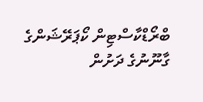ބްރޯޑްކާސްޓިން ކޯޕަރޭޝަންގެ ގާނޫނުގެ ދަށުން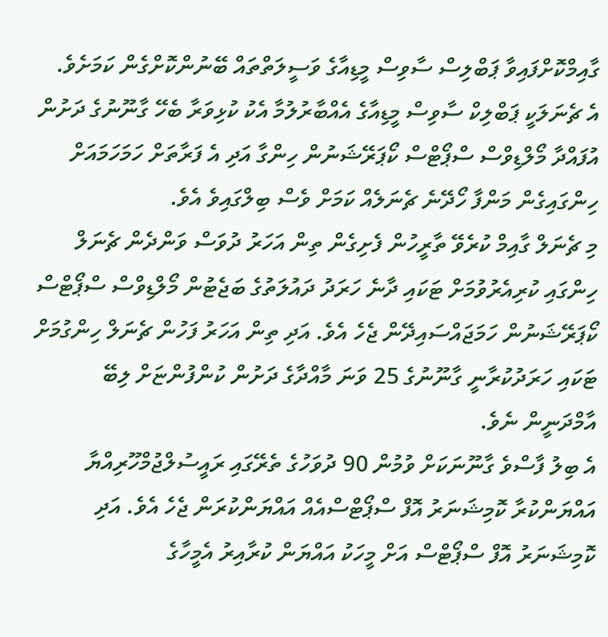ގާއިމްކޮށްފައިވާ ޕަބްލިސް ސާވިސް މީޑިއާގެ ވަސީލަތްތައް ބޭނުންކޮށްގެން ކަމަށެވެ.
އެ ޗެނަލަކީ ޕަބްލިކް ސާވިސް މީޑިއާގެ އެއްބާރުލުމާ އެކު ކުޅިވަރާ ބެހޭ ގާނޫނުގެ ދަށުން އުފައްދާ މޯލްޑިވްސް ސްޕޯޓްސް ކޯޕަރޭޝަނުން ހިންގާ އަދި އެ ފަރާތަށް ހަމަހަމައަށް ހިންގައިގެން މަންފާ ހޯދޭނެ ޗެނަލެއް ކަމަށް ވެސް ބިލްގައިވެ އެވެ.
މި ޗެނަލް ގާއިމް ކުރެވޭ ތާރީހުން ފެށިގެން ތިން އަހަރު ދުވަސް ވަންދެން ޗެނަލް ހިންގައި ކުރިއެރުވުމަށް ޓަކައި ދާނެ ހަރަދު ދައުލަތުގެ ބަޖެޓުން މޯލްޑިވްސް ސްޕޯޓްސް ކޯޕަރޭޝަނުން ހަމަޖައްސައިދޭން ޖެހެ އެވެ. އަދި ތިން އަހަރު ފަހުން ޗެނަލް ހިންގުމަށް ޓަކައި ހަރަދުކުރާނީ ގާނޫނުގެ 25 ވަނަ މާއްދާގެ ދަށުން ކުންފުންޏަށް ލިބޭ އާމްދަނީން ނެވެ.
އެ ބިލު ފާސްވެ ގާނޫނަކަށް ވުމުން 90 ދުވަހުގެ ތެރޭގައި ރައީސުލްޖުމްހޫރިއްޔާ އައްޔަންކުރާ ކޮމިޝަނަރު އޮފް ސްޕޯޓްސްއެއް އައްޔަންކުރަން ޖެހެ އެވެ. އަދި ކޮމިޝަނަރު އޮފް ސްޕޯޓްސް އަށް މީހަކު އައްޔަން ކުރާއިރު އެމީހާގެ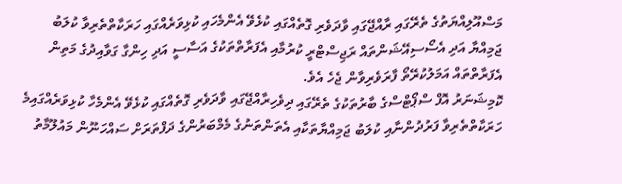މަސްއޫލިއްޔަތުގެ ތެރޭގައި ރާއްޖޭގައި ވާދަވެރި ގޮތެއްގައި ކުޅެވޭ އެންމެހައި ކުޅިވަރެއްގައި ހަރަކާތްތެރިވާ ކުލަބު ޖަމިއްޔާ އަދި އެސޯސިއޭޝަންތައް ރަޖިސްޓްރީ ކުރުމާއި އެފަރާތްތަކުގެ އަސާސީ އަދި ހިންގާ ގަވާއިދުގެ މަތިން އެފަރާތްތައް އަމަލުކުރޭތޯ ފާރަވެރިވާން ޖެހެ އެވެ.
ކޮމިޝަނަރު އޮފް ސްޕޯޓްސްގެ ބާރުތަކުގެ ތެރޭގައި ދިވެހިރާއްޖޭގައި ވާދަވެރި ގޮތެއްގައި ކުޅެވޭ އެންމެހާ ކުޅިވަރެއްގައިމެ ހަރަކާތްތެރިވާ ފަރުދުންނާއި ކުލަބު ޖަމިއްޔާތަކާއި އެތަންތަނުގެ މެމްބަރުންގެ ދަފްތަރަށް ސައްހަނޫން މައުލޫމާތު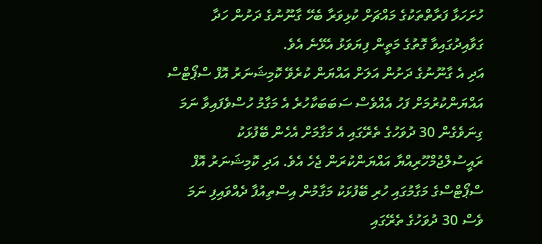ހުށަހަޅާ ފަރާތްތަކުގެ މައްޗަށް ކުޅިވަރާ ބެހޭ ގާނޫނުގެ ދަށުން ހަދާ ގަވާއިދުގައިވާ ގޮތުގެ މަތީން ފިޔަވަޅު އެޅޭނެ އެވެ.
އަދި އެ ގާނޫނުގެ ދަށުން އަލަށް އައްޔަން ކުރެވޭ ކޮމިޝަނަރު އޮފް ސްޕޯޓްސް އައްޔަންކުރުމަށް ފަހު އެއްވެސް ސަބަބަކާހުރެ އެ މަގާމު ހުސްވެފައިވާ ނަމަ ގިނަވެގެން 30 ދުވަހުގެ ތެރޭގައި އެ މަގާމަށް އެހެން ބޭފުޅަކު ރައީސުލްޖުމްހޫރިއްޔާ އައްޔަންކުރަން ޖެހެ އެވެ. އަދި ކޮމިޝަނަރު އޮފް ސްޕޯޓްސްގެ މަގާމުގައި ހުރި ބޭފުޅަކު މަގާމުން އިސްތިއުފާ ދެއްވައިފި ނަމަ ވެސް 30 ދުވަހުގެ ތެރޭގައި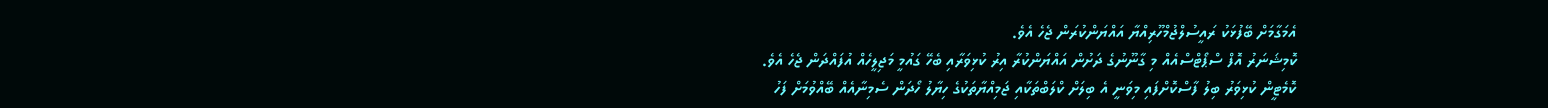އެމަގާމަށް ބޭފުޅަކު ރައީސުލްޖުމްހޫރިއްޔާ އައްޔަންކުރަން ޖެހެ އެވެ.
ކޮމިޝަނަރު އޮފް ސްޕޯޓްސްއެއް މި ގާނޫނުގެ ދަށުން އައްޔަންކުރާ އިރު ކުޅިވަރާއި ބެހޭ ގައުމީ މަޖިލީހެއް އުފައްދަން ޖެހެ އެވެ.
ކޮމެޓީން ކުޅިވަރު ބިލު ފާސްކޮށްފައި މިވަނީ އެ ބިލަށް ކްލަބްތަކާއި ޖަމިއްޔާތަކުގެ ހިޔާލު ހޯދަން ސެމިނާއެއް ބޭއްވުމަށް ފަހު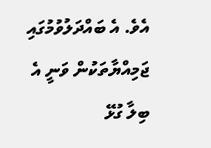އެވެ. އެ ބައްދަލުވުމުގައި ޖަމިއްޔާތަކުން ވަނީ އެ ބިލާ ގުޅޭ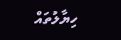ހިޔާލުތައް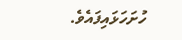ހުށަހަޅައިފައެވެ.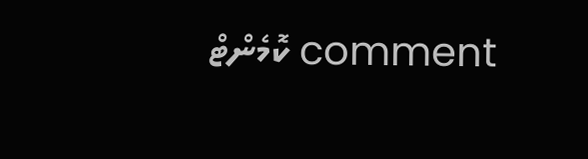comment ކޮމެންޓް